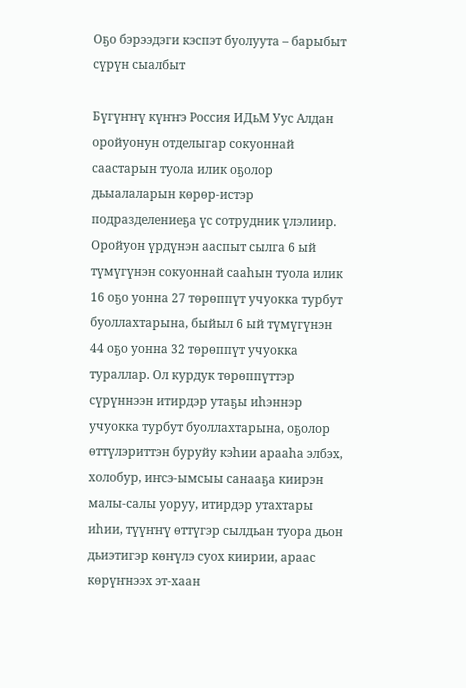Оҕо бэрээдэги кэспэт буолуута – барыбыт сүрүн сыалбыт

Бүгүҥҥү күҥҥэ Россия ИДьМ Уус Алдан оройуонун отделыгар сокуоннай саастарын туола илик оҕолор дьыалаларын көрөр-истэр подразделениеҕа үс сотрудник үлэлиир. Оройуон үрдүнэн ааспыт сылга 6 ый түмүгүнэн сокуоннай сааһын туола илик 16 оҕо уонна 27 төрөппүт учуокка турбут буоллахтарына, быйыл 6 ый түмүгүнэн 44 оҕо уонна 32 төрөппүт учуокка тураллар. Ол курдук төрөппүттэр сүрүннээн итирдэр утаҕы иһэннэр учуокка турбут буоллахтарына, оҕолор өттүлэриттэн буруйу кэһии арааһа элбэх, холобур, иҥсэ-ымсыы санааҕа киирэн малы-салы уоруу, итирдэр утахтары иһии, түүҥҥү өттүгэр сылдьан туора дьон дьиэтигэр көҥүлэ суох киирии, араас көрүҥнээх эт-хаан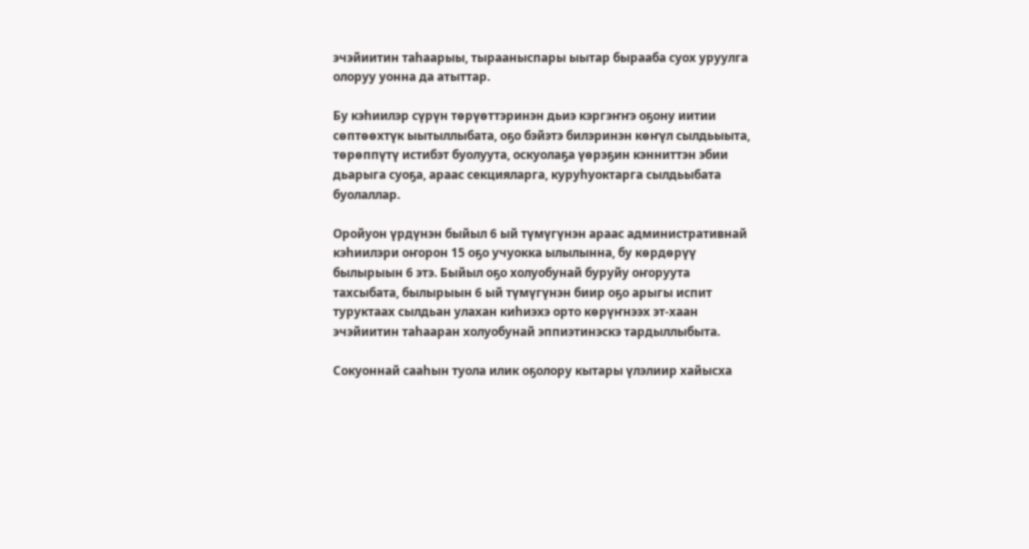эчэйиитин таһаарыы, тырааныспары ыытар бырааба суох уруулга олоруу уонна да атыттар.

Бу кэһиилэр сүрүн төрүөттэринэн дьиэ кэргэҥҥэ оҕону иитии сөптөөхтүк ыытыллыбата, оҕо бэйэтэ билэринэн көҥүл сылдьыыта, төрөппүтү истибэт буолуута, оскуолаҕа үөрэҕин кэнниттэн эбии дьарыга суоҕа, араас секцияларга, куруһуоктарга сылдьыбата буолаллар.

Оройуон үрдүнэн быйыл 6 ый түмүгүнэн араас административнай кэһиилэри оҥорон 15 оҕо учуокка ылылынна, бу көрдөрүү былырыын 6 этэ. Быйыл оҕо холуобунай буруйу оҥоруута тахсыбата, былырыын 6 ый түмүгүнэн биир оҕо арыгы испит туруктаах сылдьан улахан киһиэхэ орто көрүҥнээх эт-хаан эчэйиитин таһааран холуобунай эппиэтинэскэ тардыллыбыта.

Сокуоннай сааһын туола илик оҕолору кытары үлэлиир хайысха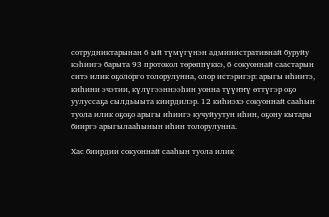сотрудниктарынан 6 ый түмүгүнэн административнай буруйу кэһиигэ барыта 93 протокол төрөппүккэ, 6 сокуоннай саастарын ситэ илик оҕолорго толорулунна, олор истэригэр: арыгы иһиитэ, киһини эчэтии, күлүгээннээһин уонна түүҥҥү өттүгэр оҕо уулуссаҕа сылдьыыта киирдилэр. 12 киһиэхэ сокуоннай сааһын туола илик оҕоҕо арыгы иһиигэ кучуйуутун иһин, оҕону кытары бииргэ арыгылааһынын иһин толорулунна.

Хас биирдии сокуоннай сааһын туола илик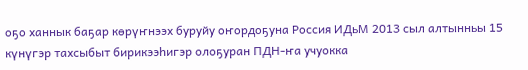оҕо ханнык баҕар көрүҥнээх буруйу оҥордоҕуна Россия ИДьМ 2013 сыл алтынньы 15 күнүгэр тахсыбыт бирикээһигэр олоҕуран ПДН-ҥа учуокка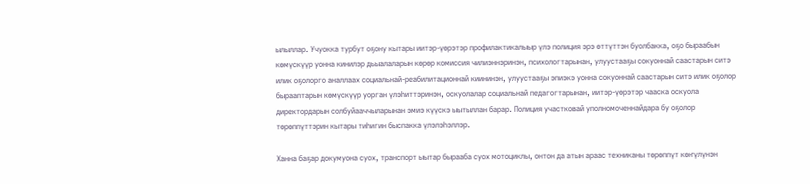ылыллар. Учуокка турбут оҕону кытары иитэр-үөрэтэр профилактикалыыр үлэ полиция эрэ өттүттэн буолбакка, оҕо быраабын көмүскүүр уонна кинилэр дьыалаларын көрөр комиссия чилиэннэринэн, психологтарынан, улуустааҕы сокуоннай саастарын ситэ илик оҕолорго аналлаах социальнай-реабилитационнай киининэн, улуустааҕы эпиэкэ уонна сокуоннай саастарын ситэ илик оҕолор бырааптарын көмүскүүр уорган үлэһиттэринэн, оскуолалар социальнай педагогтарынан, иитэр-үөрэтэр чааска оскуола директордарын солбуйааччыларынан эмиэ күүскэ ыытыллан барар. Полиция участковай уполномоченнайдара бу оҕолор төрөппүттэрин кытары тиһигин быспакка үлэлэһэллэр.

Ханна баҕар докумуона суох, транспорт ыытар бырааба суох мотоциклы, онтон да атын араас техниканы төрөппүт көҥүлүнэн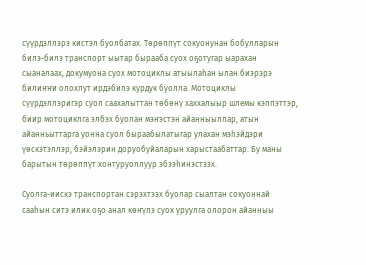сүүрдэллэрэ кистэл буолбатах. Төрөппүт сокуонунан бобулларын билэ-билэ транспорт ыытар бырааба суох оҕотугар ыарахан сыаналаах, докумуона суох мотоциклы атыылаһан ылан биэрэрэ билиҥҥи олохпут ирдэбилэ курдук буолла. Мотоциклы сүүрдэллэригэр суол саахалыттан төбөнү хаххалыыр шлемы кэппэттэр, биир мотоциклга элбэх буолан мэҥэстэн айанныыллар, атын айанньыттарга уонна суол быраабылатыгар улахан мэһэйдэри үөскэтэллэр, бэйэлэрин доруобуйаларын харыстаабаттар. Бу маны барытын төрөппүт хонтуруоллуур эбээһинэстээх.

Суолга-иискэ транспортан сэрэхтээх буолар сыалтан сокуоннай сааһын ситэ илик оҕо анал көҥүлэ суох уруулга олорон айанныы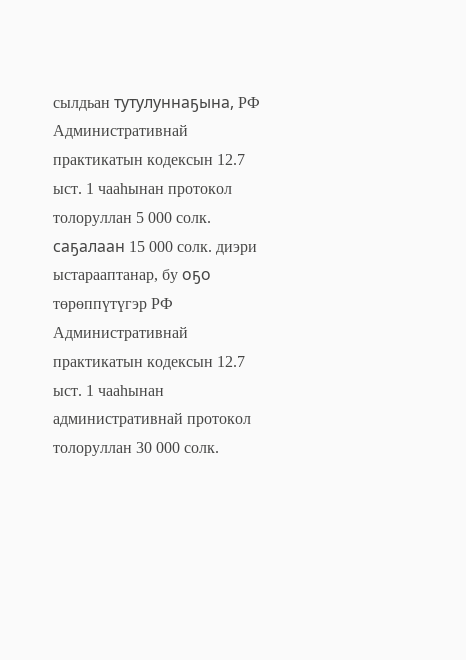сылдьан тутулуннаҕына, РФ Административнай практикатын кодексын 12.7 ыст. 1 чааһынан протокол толоруллан 5 000 солк. саҕалаан 15 000 солк. диэри ыстарааптанар, бу оҕо төрөппүтүгэр РФ Административнай практикатын кодексын 12.7 ыст. 1 чааһынан административнай протокол толоруллан 30 000 солк.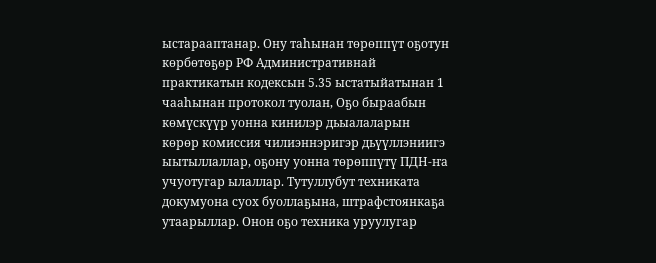ыстарааптанар. Ону таһынан төрөппүт оҕотун көрбөтөҕөр РФ Административнай практикатын кодексын 5.35 ыстатыйатынан 1 чааһынан протокол туолан, Оҕо быраабын көмүскүүр уонна кинилэр дьыалаларын көрөр комиссия чилиэннэригэр дьүүллэниигэ ыытыллаллар, оҕону уонна төрөппүтү ПДН-ҥа учуотугар ылаллар. Тутуллубут техниката докумуона суох буоллаҕына, штрафстоянкаҕа утаарыллар. Онон оҕо техника уруулугар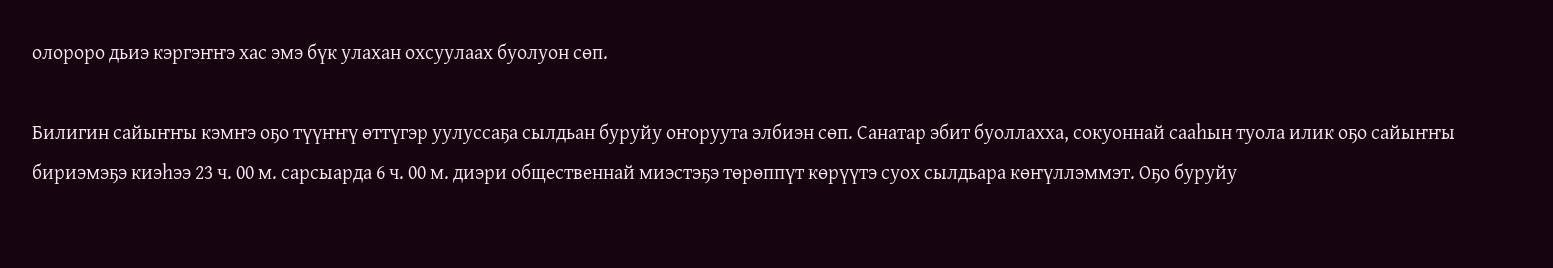олороро дьиэ кэргэҥҥэ хас эмэ бүк улахан охсуулаах буолуон сөп.

Билигин сайыҥҥы кэмҥэ оҕо түүҥҥү өттүгэр уулуссаҕа сылдьан буруйу оҥоруута элбиэн сөп. Санатар эбит буоллахха, сокуоннай сааһын туола илик оҕо сайыҥҥы бириэмэҕэ киэһээ 23 ч. 00 м. сарсыарда 6 ч. 00 м. диэри общественнай миэстэҕэ төрөппүт көрүүтэ суох сылдьара көҥүллэммэт. Оҕо буруйу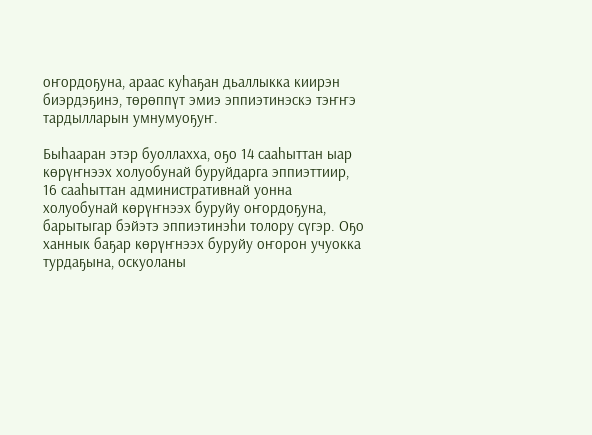оҥордоҕуна, араас куһаҕан дьаллыкка киирэн биэрдэҕинэ, төрөппүт эмиэ эппиэтинэскэ тэҥҥэ тардылларын умнумуоҕуҥ.

Быһааран этэр буоллахха, оҕо 14 сааһыттан ыар көрүҥнээх холуобунай буруйдарга эппиэттиир, 16 сааһыттан административнай уонна холуобунай көрүҥнээх буруйу оҥордоҕуна, барытыгар бэйэтэ эппиэтинэһи толору сүгэр. Оҕо ханнык баҕар көрүҥнээх буруйу оҥорон учуокка турдаҕына, оскуоланы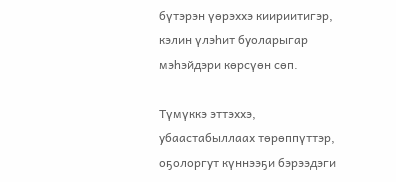бүтэрэн үөрэххэ киириитигэр, кэлин үлэһит буоларыгар мэһэйдэри көрсүөн сөп.

Түмүккэ эттэххэ, убаастабыллаах төрөппүттэр, оҕолоргут күннээҕи бэрээдэги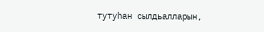тутуһан сылдьалларын,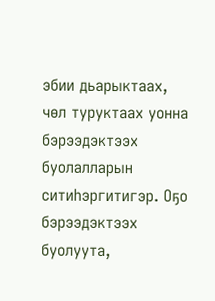эбии дьарыктаах, чөл туруктаах уонна бэрээдэктээх буолалларын ситиһэргитигэр. Оҕо бэрээдэктээх буолуута,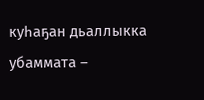куһаҕан дьаллыкка убаммата –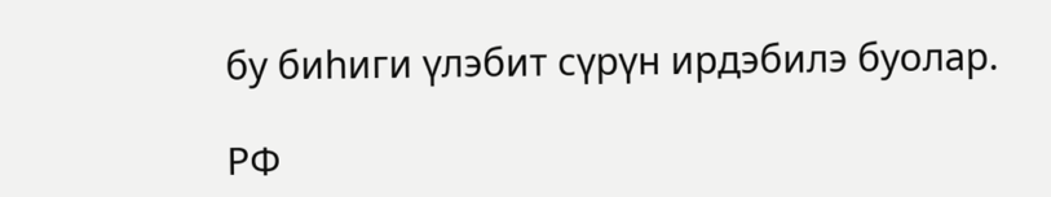бу биһиги үлэбит сүрүн ирдэбилэ буолар.

РФ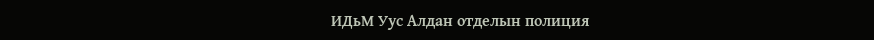ИДьМ Уус Алдан отделын полиция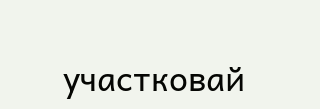участковай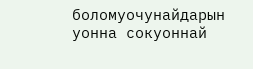боломуочунайдарын уонна сокуоннай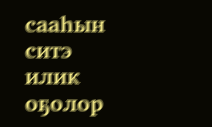сааһын ситэ илик оҕолор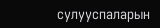сулууспаларын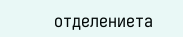отделениета